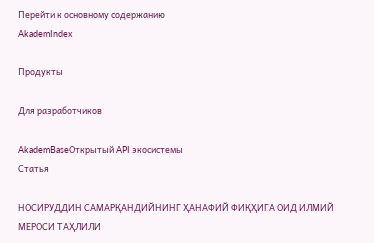Перейти к основному содержанию
AkademIndex

Продукты

Для разработчиков

AkademBaseОткрытый API экосистемы
Статья

НОСИРУДДИН САМАРҚАНДИЙНИНГ ҲАНАФИЙ ФИҚҲИГА ОИД ИЛМИЙ МЕРОСИ ТАҲЛИЛИ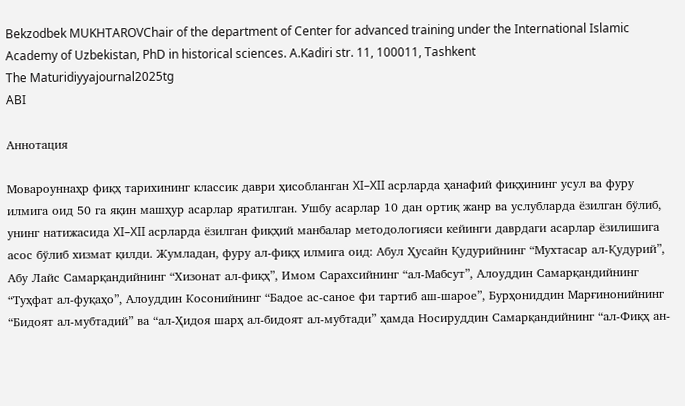Bekzodbek MUKHTAROVChair of the department of Center for advanced training under the International Islamic Academy of Uzbekistan, PhD in historical sciences. A.Kadiri str. 11, 100011, Tashkent
The Maturidiyyajournal2025tg
ABI

Аннотация

Мовароуннаҳр фиқҳ тарихининг классик даври ҳисобланган XI–XII асрларда ҳанафий фиқҳининг усул ва фуру илмига оид 50 га яқин машҳур асарлар яратилган. Ушбу асарлар 10 дан ортиқ жанр ва услубларда ёзилган бўлиб, унинг натижасида XI–XII асрларда ёзилган фиқҳий манбалар методологияси кейинги даврдаги асарлар ёзилишига асос бўлиб хизмат қилди. Жумладан, фуру ал-фиқҳ илмига оид: Абул Ҳусайн Қудурийнинг “Мухтасар ал-Қудурий”, Абу Лайс Самарқандийнинг “Хизонат ал-фиқҳ”, Имом Сарахсийнинг “ал-Мабсут”, Алоуддин Самарқандийнинг “Туҳфат ал-фуқаҳо”, Алоуддин Косонийнинг “Бадое ас-саное фи тартиб аш-шарое”, Бурҳониддин Марғинонийнинг “Бидоят ал-мубтадий” ва “ал-Ҳидоя шарҳ ал-бидоят ал-мубтади” ҳамда Носируддин Самарқандийнинг “ал-Фиқҳ ан-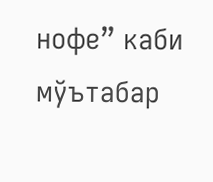нофе” каби мўътабар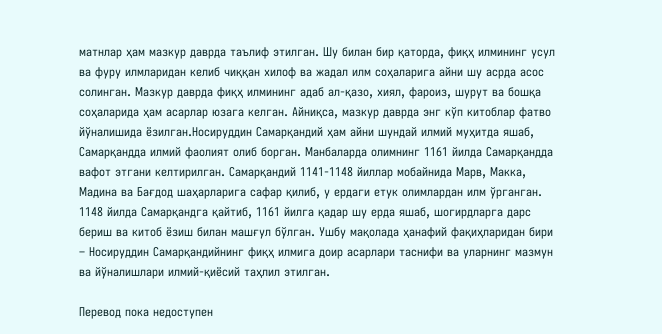матнлар ҳам мазкур даврда таълиф этилган. Шу билан бир қаторда, фиқҳ илмининг усул ва фуру илмларидан келиб чиққан хилоф ва жадал илм соҳаларига айни шу асрда асос солинган. Мазкур даврда фиқҳ илмининг адаб ал-қазо, хиял, фароиз, шурут ва бошқа соҳаларида ҳам асарлар юзага келган. Айниқса, мазкур даврда энг кўп китоблар фатво йўналишида ёзилган.Носируддин Самарқандий ҳам айни шундай илмий муҳитда яшаб, Самарқандда илмий фаолият олиб борган. Манбаларда олимнинг 1161 йилда Самарқандда вафот этгани келтирилган. Самарқандий 1141-1148 йиллар мобайнида Марв, Макка, Мадина ва Бағдод шаҳарларига сафар қилиб, у ердаги етук олимлардан илм ўрганган. 1148 йилда Самарқандга қайтиб, 1161 йилга қадар шу ерда яшаб, шогирдларга дарс бериш ва китоб ёзиш билан машғул бўлган. Ушбу мақолада ҳанафий фақиҳларидан бири – Носируддин Самарқандийнинг фиқҳ илмига доир асарлари таснифи ва уларнинг мазмун ва йўналишлари илмий-қиёсий таҳлил этилган.

Перевод пока недоступен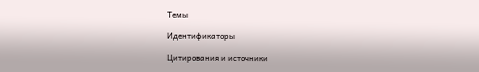Темы

Идентификаторы

Цитирования и источники